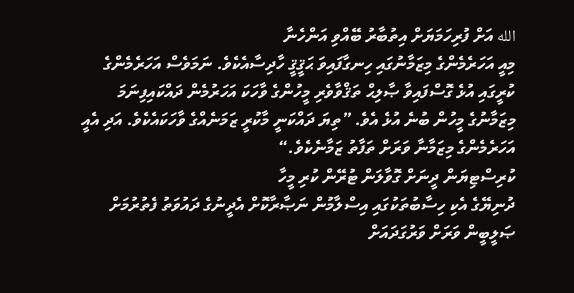الله އަށް ފުރިހަމަޔަށް އިތުބާރު ބޭއްވި އަންހެނާ
މިއީ އަހަރެމެންގެ މިޒަމާނުގައި ހިނގާފައިވަ ޙަޤީޤީ ހާދިސާއެކެވެ. ނަމަވެސް އަހަރެމެންގެ ކުރީގައި އުޅެ ގޮސްފައިވާ ޞާލިޙް ތަޤްވާވެރި މީހުންގެ ވާހަކަ އަހަރުމެން ދައްކައިފިނަމަ މިޒަމާނުގެ މީހުން ބުނެ އުޅެ އެވެ. ”ތިޔަ ދައްކަނީ މާކުރީ ޒަމަނެއްގެ ވާހަކައެކެވެ. އަދި އެއީ އަހަރެމެންގެ މިޒަމާނާ ވަރަށް ތަފާތު ޒަމާނެކެވެ.“
ކުރިސްޓިޔަން ދީނަށް ގޮވާލަން ޓުރޭން ކުރި މީހާ
ދުނިޔޭގެ އެކި ހިސާބުތަކުގައި އިސްލާމުން ނަޞާރާކޮށް އެދީނުގެ ދައުވަތު ފެތުރުމަށް ޞަލީބީން ވަރަށް ވަރުގަދައަށް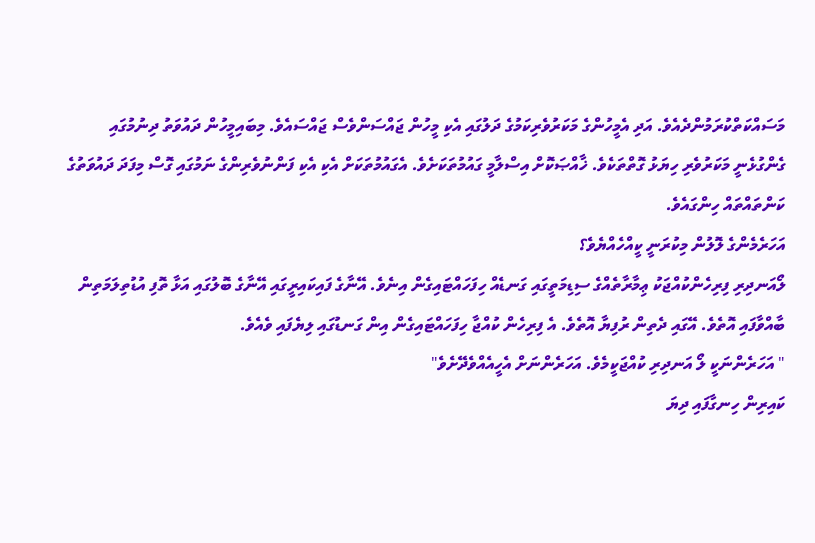މަސައްކަތްކުރަމުންދެއެވެ. އަދި އެމީހުންގެ މަކަރުވެރިކަމުގެ ދަލުގައި އެކި މީހުން ޖައްސަންވެސް ޖައްސައެވެ. މިބައިމީހުން ދައުވަތު ދިނުމުގައި ގެންގުޅެނީ މަކަރުވެރި ހިޔަޅު ގޮތްތަކެވެ. ޚާއްޞަކޮށް އިސްލާމީ ގައުމުތަކަށެވެ. އެގައުމުތަކަށް އެކި އެކި ފަންނުވެރިންގެ ނަމުގައި ގޮސް މިފަދަ ދައުވަތުގެ ކަންތައްތައް ހިންގައެވެ.
އަހަރެމެންގެ ލޮލުން މިކުރަނީ ކީއްހެއްޔެވެ؟
ލޯއަނދިރި ފިރިހެންކުއްޖަކު ޢިމާރާތެއްގެ ސިޑިމަތީގައި ގަނޑެއް ހިފަހައްޓައިގެން އިނެވެ. އޭނާގެ ފައިކައިރީގައި އޭނާގެ ބޮލުގައި އަޅާ ތޮފި އުޑުތިލަމަތިން ބާއްވާފައި އޮތެވެ. އޭގައި ދެތިން ރުފިޔާ އޮތެވެ. އެ ފިރިހެން ކުއްޖާ ހިފަހައްޓައިގެން އިން ގަނޑުގައި ލިޔެފައި ވެއެވެ.
" އަހަރެންނަކީ ލޯ އަނދިރި ކުއްޖަކީމެވެ. އަހަރެންނަށް އެހީއެއްވެދޭށެވެ"
ކައިރިން ހިނގާފައި ދިޔަ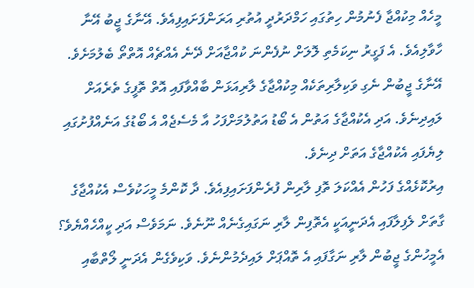މީހެއް މިކުއްޖާ ފެނުމުން ހިތުގައި ހަމްދަރުދީ އުތުރި އަރަންފަށައިފިއެވެ. އޭނާގެ ޖީބު އޭނާ ހާވާލިއެވެ. އެ ފަގީރު ނިކަމެތި ލޮލަށް ނުފެންނަ ކުއްޖާއަށް ދޭނެ އެއްޗެއް އޮތްތޯ ބެލުމަށެވެ. އޭނާގެ ޖީބުން ނެގި ވަކިލާރިތަކެއް މިކުއްޖާގެ ލާރިއަޅަން ބާއްވާފައި އޮތް ތޮފީގެ ތެރެއަށް ލައިދިނެވެ. އަދި އެކުއްޖާގެ އަތުން އެ ބޯޑު އަތުލުމަށްފަހު އާ މެސެޖެއް އެ ބޯޑުގެ އަނެއްފުށުގައި ލިޔެފައި އެކުއްޖާގެ އަތަށް ދިނެވެ.
އިރުކޮޅެއްގެ ފަހުން އެއްކަލަ ތޮފި ލާރިން ފުރެންފަށައިފިއެވެ. ދާ ކޮންމެ މީހަކުވެސް އެކުއްޖާގެ ގާތަށް ލެފިލާފައި އެދަނީއަކީ އެތޮފިން ލާރި ނަގައިގެނެއް ނޫނެވެ. ނަމަވެސް އަދި ކީއްހެއްޔެވެ؟ އެމީހުންގެ ޖީބުން ލާރި ނަގާފައި އެ ތޮއްޕަށް ލައިދެމުންނެވެ. ވަކިވެގެން އެދަނީ ލޯތްބާއި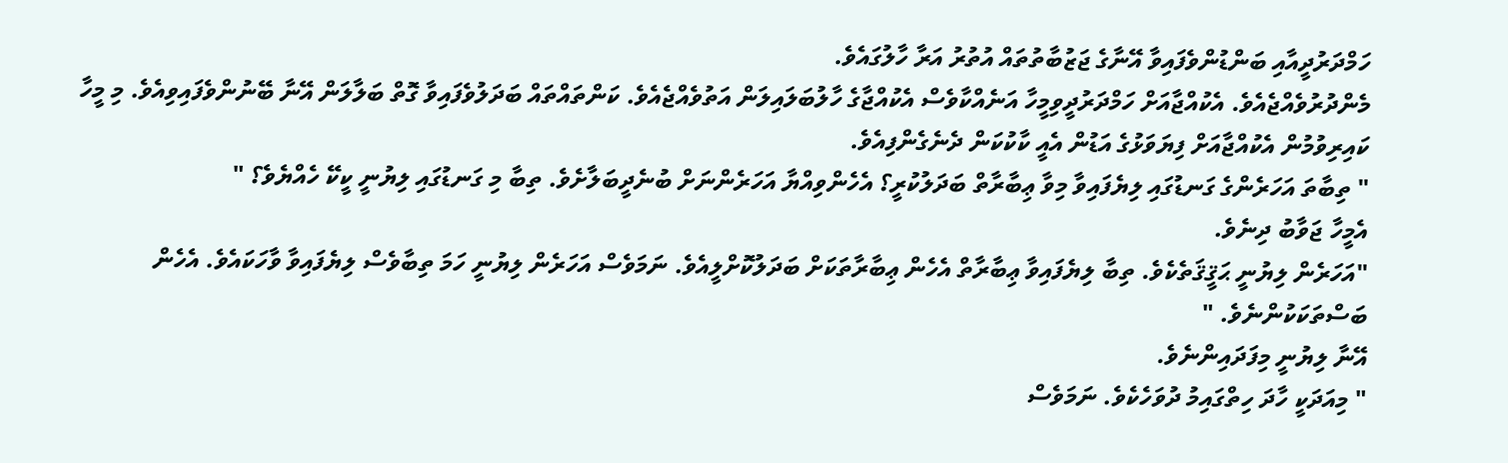ހަމްދަރުދީއާއި ބަންޑުންވެފައިވާ އޭނާގެ ޖަޒުބާތުތައް އުތުރު އަރާ ހާލުގައެވެ.
މެންދުރުވެއްޖެއެވެ. އެކުއްޖާއަށް ހަމްދަރުދީވިމީހާ އަނެއްކާވެސް އެކުއްޖާގެ ހާލުބަލައިލަން އަތުވެއްޖެއެވެ. ކަންތައްތައް ބަދަލުވެފައިވާ ގޮތް ބަލާލަން އޭނާ ބޭނުންވެފައިވިއެވެ. މި މީހާ ކައިރިވުމުން އެކުއްޖާއަށް ފިޔަވަޅުގެ އަޑުން އެއީ ކާކުކަން ދެނެގެންފިއެވެ.
" ތިބާތަ އަހަރެންގެ ގަނޑުގައި ލިޔެފައިވާ މިވާ ޢިބާރާތް ބަދަލުކުރީ؟ އެހެންވިއްޔާ އަހަރެންނަށް ބުނެދީބަލާށެވެ. ތިބާ މި ގަނޑުގައި ލިޔުނީ ކީކޭ ހެއްޔެވެ؟ "
އެމީހާ ޖަވާބު ދިނެވެ.
"އަހަރެން ލިޔުނީ ޙަޤީޤަތެކެވެ. ތިބާ ލިޔެފައިވާ ޢިބާރާތް އެހެން ޢިބާރާތަކަށް ބަދަލުކޮށްލީއެވެ. ނަމަވެސް އަހަރެން ލިޔުނީ ހަމަ ތިބާވެސް ލިޔެފައިވާ ވާހަކައެވެ. އެހެން ބަސްތަކަކުންނެވެ. "
އޭނާ ލިޔުނީ މިފަދައިންނެވެ.
" މިއަދަކީ ހާދަ ހިތްގައިމު ދުވަހެކެވެ. ނަމަވެސް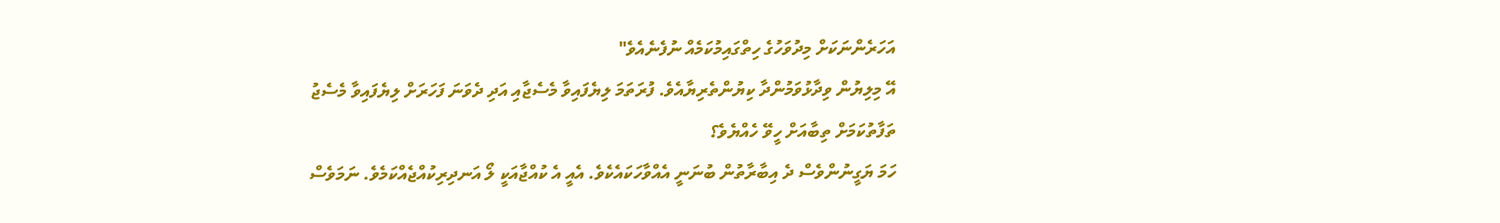އަހަރެންނަކަށް މިދުވަހުގެ ހިތްގައިމުކަމެއް ނުފެނެއެވެ"
އޭ މިލިޔުން ވިދާޅުވަމުންދާ ކިޔުންތެރިޔާއެވެ. ފުރަތަމަ ލިޔެފައިވާ މެސެޖާއި އަދި ދެވަނަ ފަހަރަށް ލިޔެފައިވާ މެސެޖު ތަފާތުކަމަށް ތިބާއަށް ހީވޭ ހެއްޔެވެ؟
ހަމަ ޔަގީނުންވެސް ދެ އިބާރާތުން ބުނަނީ އެއްވާހަކައެކެވެ. އެއީ އެ ކުއްޖާއަކީ ލޯ އަނދިރިކުއްޖެއްކަމެވެ. ނަމަވެސް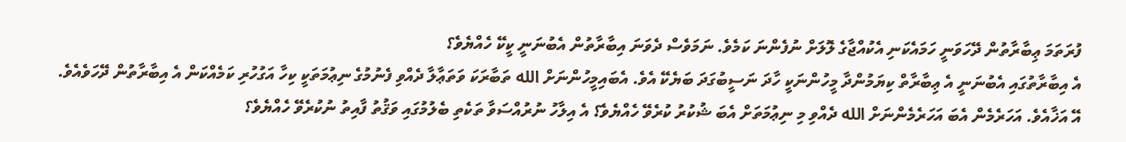ފުރަތަމަ ޢިބާރާތުން ދޭހަވަނީ ހަމައެކަނި އެކުއްޖާގެ ލޮލަށް ނުފެންނަ ކަމެވެ. ނަމަވެސް ދެވަނަ އިބާރާތުން އެބުނަނީ ކީކޭ ހެއްޔެވެ؟
އެ އިބާރާތުގައި އެބުނަނީ އެ ޢިބާރާތް ކިޔަމުންދާ މީހުންނަކީ ހާދަ ނަސީބުގަދަ ބަޔެކޭ އެވެ. އެބައިމީހުންނަށް الله ތަބާރަކަ ވަތަޢާލާ ދެއްވި ފެނުމުގެ ނިޢުމަތަކީ ކިހާ އަގުހުރި ކަމެއްކަން އެ އިބާރާތުން ދޭހަވެއެވެ.
އޭ އަޚާއެވެ. އަހަރެމެން އެބަ އަހަރެމެންނަށް الله ދެއްވި މި ނިޢުމަތަށް އެބަ ޝުކުރު ކުރެވޭ ހެއްޔެވެ؟ އެ އިލާހު ނުރުއްސަވާ ތަކެތި ބެލުމުގައި ވަޤުތު ފާއިތު ނުކުރެވޭ ހެއްޔެވެ؟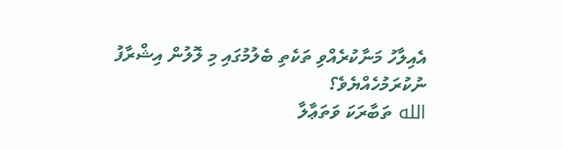އެއިލާހު މަނާކުރެއްވި ތަކެތި ބެލުމުގައި މި ލޮލުން އިޝްރާފު ނުކުރަމުހެއްޔެވެ؟
الله ތަބާރަކަ ވަތަޢާލާ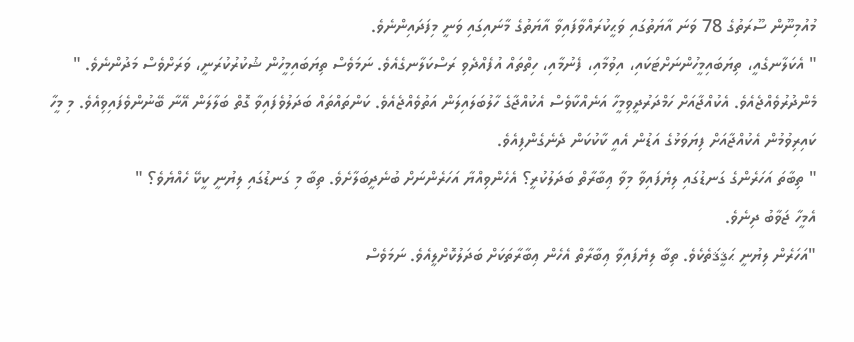މުއުމިނޫން ސޫރަތުގެ 78 ވަނަ އާޔަތުގައި ވަޙީކުރައްވާފައިވާ އާޔަތުގެ މާނައިގައި ވަނީ މިފަދައިންނެވެ.
" އެކަލާނގެއީ، ތިޔަބައިމީހުންނަށްޓަކައި، އިވުމާއި، ފެނުމާއި، ހިތްތައް އުފެއްދެވި ރަސްކަލާނގެއެވެ. ނަމަވެސް ތިޔަބައިމީހުން ޝުކުރުކުރަނީ، ވަރަށްވެސް މަދުންނެވެ. "
މެންދުރުވެއްޖެއެވެ. އެކުއްޖާއަށް ހަމްދަރުދީވިމީހާ އަނެއްކާވެސް އެކުއްޖާގެ ހާލުބަލައިލަން އަތުވެއްޖެއެވެ. ކަންތައްތައް ބަދަލުވެފައިވާ ގޮތް ބަލާލަން އޭނާ ބޭނުންވެފައިވިއެވެ. މި މީހާ ކައިރިވުމުން އެކުއްޖާއަށް ފިޔަވަޅުގެ އަޑުން އެއީ ކާކުކަން ދެނެގެންފިއެވެ.
" ތިބާތަ އަހަރެންގެ ގަނޑުގައި ލިޔެފައިވާ މިވާ ޢިބާރާތް ބަދަލުކުރީ؟ އެހެންވިއްޔާ އަހަރެންނަށް ބުނެދީބަލާށެވެ. ތިބާ މި ގަނޑުގައި ލިޔުނީ ކީކޭ ހެއްޔެވެ؟ "
އެމީހާ ޖަވާބު ދިނެވެ.
"އަހަރެން ލިޔުނީ ޙަޤީޤަތެކެވެ. ތިބާ ލިޔެފައިވާ ޢިބާރާތް އެހެން ޢިބާރާތަކަށް ބަދަލުކޮށްލީއެވެ. ނަމަވެސް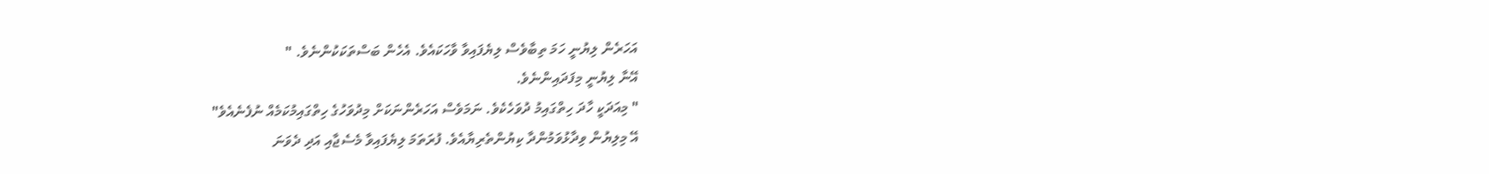އަހަރެން ލިޔުނީ ހަމަ ތިބާވެސް ލިޔެފައިވާ ވާހަކައެވެ. އެހެން ބަސްތަކަކުންނެވެ. "
އޭނާ ލިޔުނީ މިފަދައިންނެވެ.
" މިއަދަކީ ހާދަ ހިތްގައިމު ދުވަހެކެވެ. ނަމަވެސް އަހަރެންނަކަށް މިދުވަހުގެ ހިތްގައިމުކަމެއް ނުފެނެއެވެ"
އޭ މިލިޔުން ވިދާޅުވަމުންދާ ކިޔުންތެރިޔާއެވެ. ފުރަތަމަ ލިޔެފައިވާ މެސެޖާއި އަދި ދެވަނަ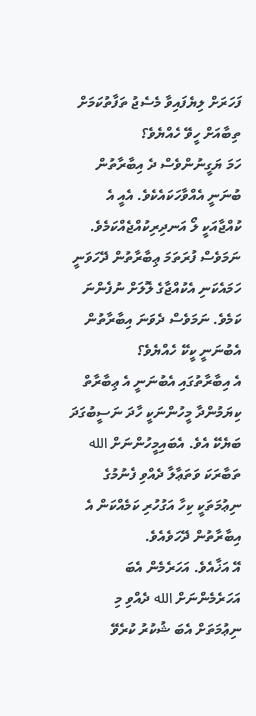ފަހަރަށް ލިޔެފައިވާ މެސެޖު ތަފާތުކަމަށް ތިބާއަށް ހީވޭ ހެއްޔެވެ؟
ހަމަ ޔަގީނުންވެސް ދެ އިބާރާތުން ބުނަނީ އެއްވާހަކައެކެވެ. އެއީ އެ ކުއްޖާއަކީ ލޯ އަނދިރިކުއްޖެއްކަމެވެ. ނަމަވެސް ފުރަތަމަ ޢިބާރާތުން ދޭހަވަނީ ހަމައެކަނި އެކުއްޖާގެ ލޮލަށް ނުފެންނަ ކަމެވެ. ނަމަވެސް ދެވަނަ އިބާރާތުން އެބުނަނީ ކީކޭ ހެއްޔެވެ؟
އެ އިބާރާތުގައި އެބުނަނީ އެ ޢިބާރާތް ކިޔަމުންދާ މީހުންނަކީ ހާދަ ނަސީބުގަދަ ބަޔެކޭ އެވެ. އެބައިމީހުންނަށް الله ތަބާރަކަ ވަތަޢާލާ ދެއްވި ފެނުމުގެ ނިޢުމަތަކީ ކިހާ އަގުހުރި ކަމެއްކަން އެ އިބާރާތުން ދޭހަވެއެވެ.
އޭ އަޚާއެވެ. އަހަރެމެން އެބަ އަހަރެމެންނަށް الله ދެއްވި މި ނިޢުމަތަށް އެބަ ޝުކުރު ކުރެވޭ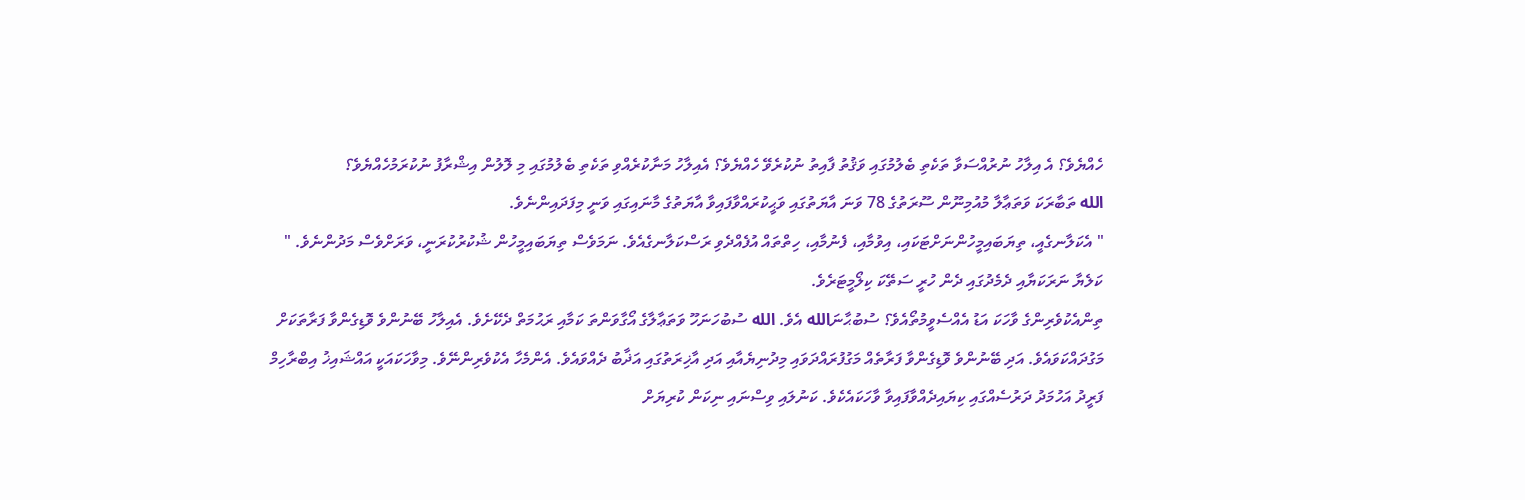ހެއްޔެވެ؟ އެ އިލާހު ނުރުއްސަވާ ތަކެތި ބެލުމުގައި ވަޤުތު ފާއިތު ނުކުރެވޭ ހެއްޔެވެ؟ އެއިލާހު މަނާކުރެއްވި ތަކެތި ބެލުމުގައި މި ލޮލުން އިޝްރާފު ނުކުރަމުހެއްޔެވެ؟
الله ތަބާރަކަ ވަތަޢާލާ މުއުމިނޫން ސޫރަތުގެ 78 ވަނަ އާޔަތުގައި ވަޙީކުރައްވާފައިވާ އާޔަތުގެ މާނައިގައި ވަނީ މިފަދައިންނެވެ.
" އެކަލާނގެއީ، ތިޔަބައިމީހުންނަށްޓަކައި، އިވުމާއި، ފެނުމާއި، ހިތްތައް އުފެއްދެވި ރަސްކަލާނގެއެވެ. ނަމަވެސް ތިޔަބައިމީހުން ޝުކުރުކުރަނީ، ވަރަށްވެސް މަދުންނެވެ. "
ކަލެޔާ ނަރަކަޔާއި ދެމެދުގައި ދެން ހުރީ ސަތޭކަ ކިލޯމީޓަރެވެ.
ތިންއެކުވެރިންގެ ވާހަކަ އަޑު އެއްސެވީމުތޯއެވެ؟ ސުބުޙާނަالله އެވެ. الله ސުބުހަނަހޫ ވަތަޢާލާގެ އޯގާވަންތަ ކަމާއި ރަޙުމަތް ދެކޭށެވެ. އެއިލާހު ބޭނުންވެ ވޮޑިގެންވާ ފަރާތަކަށް މަގުދައްކަވައެވެ. އަދި ބޭނުންވެ ވޮޑިގެންވާ ފަރާތެއް މަގުފުރައްދަވައި މިދުނިޔެއާއި އަދި އާޚިރަތުގައި އަޛާބު ދެއްވައެވެ. އެންމެހާ އެކުވެރިންނޭވެ. މިވާހަކައަކީ އައްޝައިޚު އިބްރާހިމް ފަރީދު އަހުމަދު ދަރުސެއްގައި ކިޔައިދެއްވާފައިވާ ވާހަކައެކެވެ. ކަނުލައި ވިސްނައި ނިކަން ކުރިޔަށް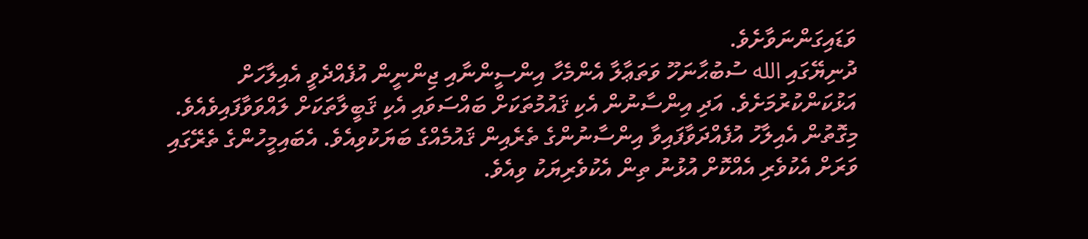ވަޑައިގަންނަވާށެވެ.
ދުނިޔޭގައި الله ސުބުޙާނަހޫ ވަތަޢާލާ އެންމެހާ އިންސީންނާއި ޖިންނީން އުފެއްދެވީ އެއިލާހަށް އަޅުކަންކުރުމަށެވެ. އަދި އިންސާނުން އެކި ޤައުމުތަކަށް ބައްސަވައި އެކި ޤަބީލާތަކަށް ލައްވަވާފައިވެއެވެ. މިގޮތުން އެއިލާހު އުފެއްދަވާފައިވާ އިންސާނުންގެ ތެރެއިން ޤައުމެއްގެ ބަޔަކުވިއެވެ. އެބައިމީހުންގެ ތެރޭގައި ވަރަށް އެކުވެރި އެއްކޮށް އުޅުނު ތިން އެކުވެރިޔަކު ވިއެވެ.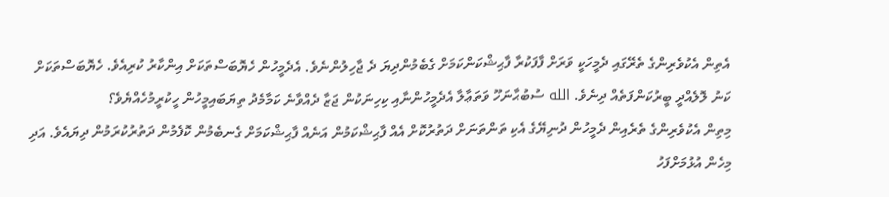އެތިން އެކުވެރިންގެ ތެރޭގައި ދެމީހަކީ ވަރަށް ފާފަކުރާ ފާޙިޝްކަންކަމަށް ގެބެމުންދިޔަ ދެ ޖާހިލުންނެވެ. އެދެމީހުން ހެޔޮބަސްތަކަށް އިންކާރު ކުރިއެވެ. ހެޔޮބަސްތަކަށް ކަނު ލޮލެއްދީ ބީރުކަންފަތެއް ދިނެވެ. الله ސުބުޙާނަހޫ ވަތަޢާލާ އެދެމީހުންނާއި ކިހިނަކުން ޖަޒާ ދެއްވާނެ ކަމާމެދު ތިޔަބައިމީހުން ހީކުރީމުހެއްޔެވެ؟
މިތިން އެކުވެރިންގެ ތެރެއިން ދެމީހުން ދުނިޔޭގެ އެކި ތަންތަނަށް ދަތުރުކޮށް އެއް ފާޙިޝްކަމުން އަނެއް ފާޙިޝްކަމަށް ގެނބެމުން ކޮފެމުން ދަތުރުކުރަމުން ދިޔައެވެ. އަދި މިހެން އުޅުމަށްފަހު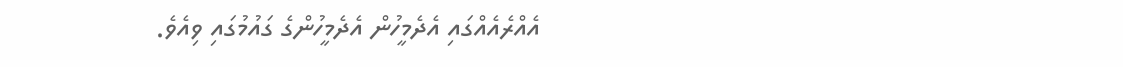އެއްރެއެއްގައި އެދެމީހުން އެދެމީހުންގެ ގައުމުގައި ވިއެވެ.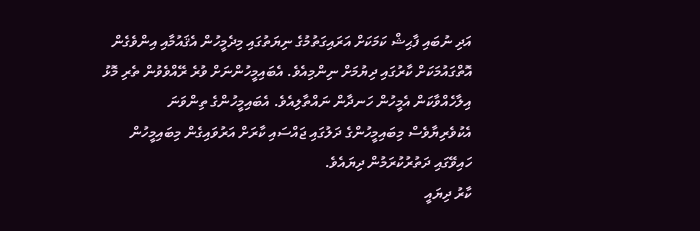އަދި ނުބައި ފާޙިޝް ކަމަކަށް އަރައިގަތުމުގެ ނިޔަތުގައި މިދެމީހުން އެޤައުމާއި އިންވެގެން އޮތްގައުމަކަށް ކާރުގައި ދިޔުމަށް ނިންމިއެވެ. އެބައިމީހުންނަށް ވުރެ ރޭއްވެވުން ތެރި މޮޅު އިލާހެއްވާކަން އެމީހުން ހަނދާން ނައްތާލިއެވެ. އެބައިމީހުންގެ ތިންވަނަ އެކުވެރިޔާވެސް މިބައިމީހުންގެ ދަލުގައި ޖައްސައި ކާރަށް އަރުވައިގެން މިބައިމީހުން ހައިވޭގައި ދަތުރުކުރަމުން ދިޔައެވެ.
ކާރު ދިޔައީ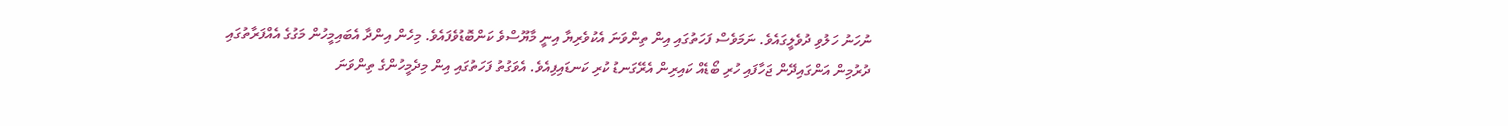ނުހަނު ހަލުވި ދުވެލީގައެވެ. ނަމަވެސް ފަހަތުގައި އިން ތިންވަނަ އެކުވެރިޔާ އިނީ މާޔޫސްވެ ކަންބޮޑުވެފައެވެ. މިހެން އިންދާ އެބައިމީހުން މަގުގެ އެއްފަރާތުގައި ދުރުމިން އަންގައިދޭން ޖަހާފައި ހުރި ބޯޑެއް ކައިރިން އެރޭގަނޑު ކުރި ކަނޑައިފިއެވެ. އެވަގުތު ފަހަތުގައި އިން މިދެމީހުންގެ ތިންވަނަ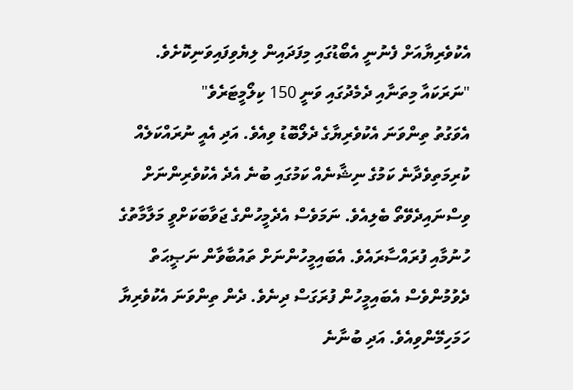އެކުވެރިޔާއަށް ފެނުނީ އެބޯޑުގައި މިފަދައިން ލިޔެވިފައިވަނިކޮށެވެ.
"ނަރަކައާ މިތަނާއި ދެމެދުގައި ވަނީ 150 ކިލޯމީޓަރެވެ"
އެވަގުތު ތިންވަނަ އެކުވެރިޔާގެ ދެލޯބޮޑު ވިއެވެ. އަދި އެއީ ނުރައްކަލެއް ކުރިމަތިވެދާނެ ކަމުގެ ނިޝާނެއް ކަމުގައި ބުނެ އެދެ އެކުވެރިންނަށް ވިސްނައިދެވޭތޯ ބެލިއެވެ. ނަމަވެސް އެދެމީހުންގެ ޖަވާބަކަށްވީ މަލާމާތުގެ ހުނުމާއި ފުރައްސާރައެވެ. އެބައިމީހުންނަށް ތައުބާވާން ނަޞީޙަތް ދެވުމުންވެސް އެބައިމީހުން ފުރަގަސް ދިނެވެ. ދެން ތިންވަނަ އެކުވެރިޔާ ހަމަހިމޭންވިއެވެ. އަދި ބުނާނެ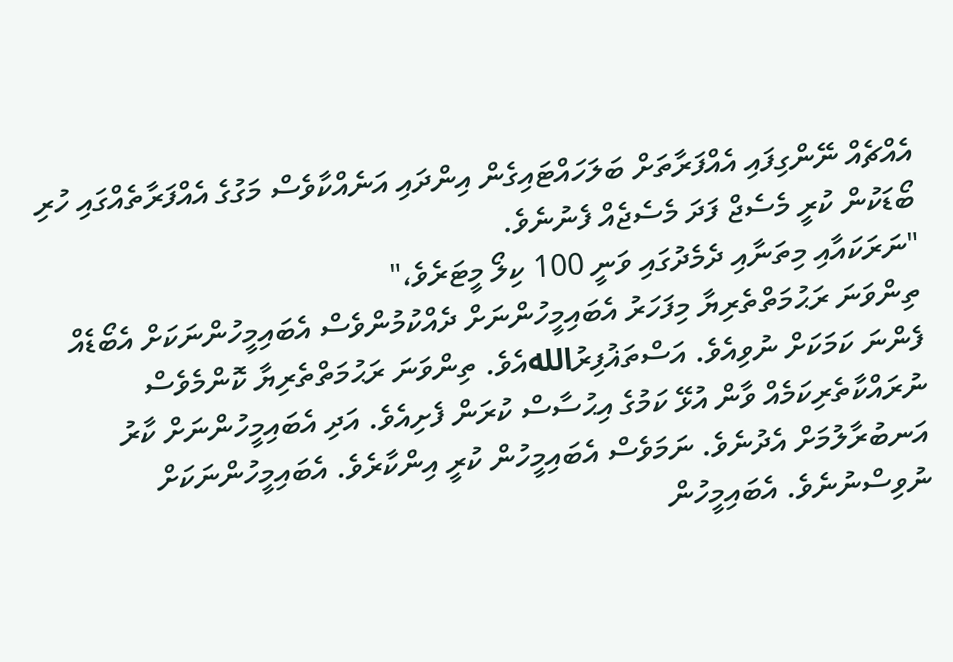އެއްޗެއް ނޭންގިފައި އެއްފަރާތަށް ބަލަހައްޓައިގެން އިންދައި އަނެއްކާވެސް މަގުގެ އެއްފަރާތެއްގައި ހުރި ބޯޑަކުން ކުރީ މެސެޖް ފަދަ މެސެޖެއް ފެނުނެވެ.
"ނަރަކައާއި މިތަނާއި ދެމެދުގައި ވަނީ 100 ކިލޯ މީޓަރެވެ،"
ތިންވަނަ ރަޙުމަތްތެރިޔާ މިފަހަރު އެބައިމީހުންނަށް ދެއްކުމުންވެސް އެބައިމީހުންނަކަށް އެބޯޑެއް ފެންނަ ކަމަކަށް ނުވިއެވެ. އަސްތަޣުފިރުاللهއެވެ. ތިންވަނަ ރަޙުމަތްތެރިޔާ ކޮންމެވެސް ނުރައްކާތެރިކަމެއް ވާން އުޅޭ ކަމުގެ އިޙުސާސް ކުރަން ފެށިއެވެ. އަދި އެބައިމީހުންނަށް ކާރު އަނބުރާލުމަށް އެދުނެވެ. ނަމަވެސް އެބައިމީހުން ކުރީ އިންކާރެވެ. އެބައިމީހުންނަކަށް ނުވިސްނުނެވެ. އެބައިމީހުން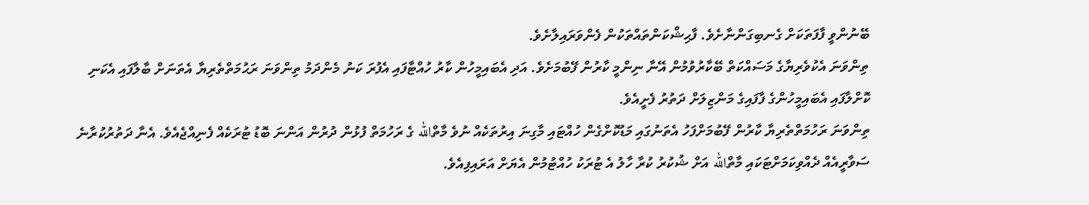ބޭނުންވީ ފާފަތަކަށް ގެނބިގަންނާށެވެ. ފާޙިޝްކަންތައްތަކުން ފެންވަރައިލާށެވެ.
ތިންވަނަ އެކުވެރިޔާގެ މަސައްކަތް ބޭކާރުވުމުން އޭނާ ނިންމީ ކާރުން ފޭބުމަށެވެ. އަދި އެބައިމީހުން ކާރު ހުއްޓާފައި އެފުރަ ކަނު މެންދަމު ތިންވަނަ ރަޙުމަތްތެރިޔާ އެތަނަށް ބާލާފައި އެކަނި ކޮށްލާފައި އެބައިމީހުންގެ ފާފައިގެ މަންޒިލަށް ދަތުރު ފެށީއެވެ.
ތިންވަނަ ރަހުމަތްތެރިޔާ ކާރުން ފޭބުމަށްފަހު އެތަނުގައި މަޑުކޮށްގެން ހުއްޓައި މާގިނަ އިރުތަކެއް ނުވެ މާތްالله ގެ ރަހުމަތް ފުޅުން ދުރުން އަންނަ ބޮޑު ޓުރަކެއް ފެނިއްޖެއެވެ. އެނާ ދަތުރުކުރާނެ ސަވާރީއެއް ދެއްވިކަމަށްޓަކައި މާތްالله އަށް ޝުކުރު ކުރާ ހާލު އެ ޓުރަކު ހުއްޓުމުން އެޔަށް އަރައިފިއެވެ.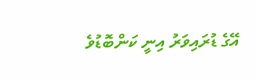އޭގެ ޑުރައިވަރު އިނީ ކަންބޮޑުވެ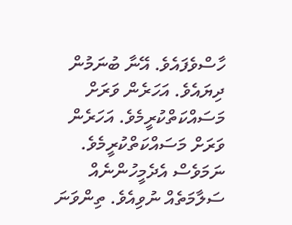ހާސްވެފައެވެ. އޭނާ ބުނަމުން ދިޔައެވެ. އަހަރެން ވަރަށް މަސައްކަތްކުރީމެވެ. އަހަރެން ވަރަށް މަސައްކަތްކުރީމެވެ. ނަމަވެސް އެދެމީހުންނެއް ސަލާމަތެއް ނުވިއެވެ. ތިންވަނަ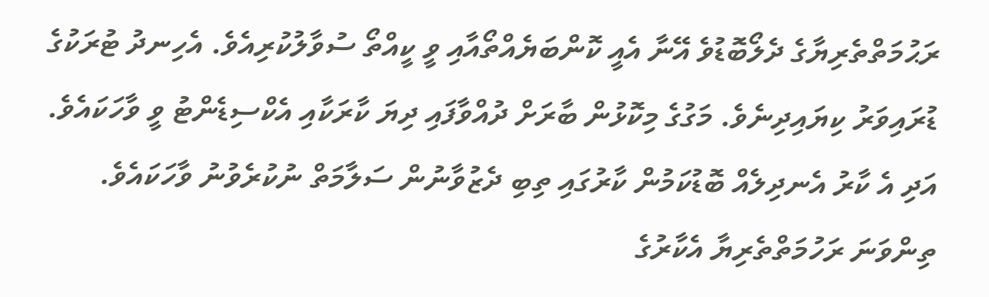ރަޙުމަތްތެރިޔާގެ ދެލޯބޮޑުވެ އޭނާ އެއީ ކޮންބަޔެއްތޯއާއި ވީ ކީއްތޯ ސުވާލުކުރިއެވެ. އެހިނދު ޓުރަކުގެ ޑުރައިވަރު ކިޔައިދިނެވެ. މަގުގެ މިކޮޅުން ބާރަށް ދުއްވާފައި ދިޔަ ކާރަކާއި އެކްސިޑެންޓު ވީ ވާހަކައެވެ. އަދި އެ ކާރު އެނދިލެއް ބޮޑުކަމުން ކާރުގައި ތިބި ދެޒުވާނުން ސަލާމަތް ނުކުރެވުނު ވާހަކައެވެ.
ތިންވަނަ ރަހުމަތްތެރިޔާ އެކާރުގެ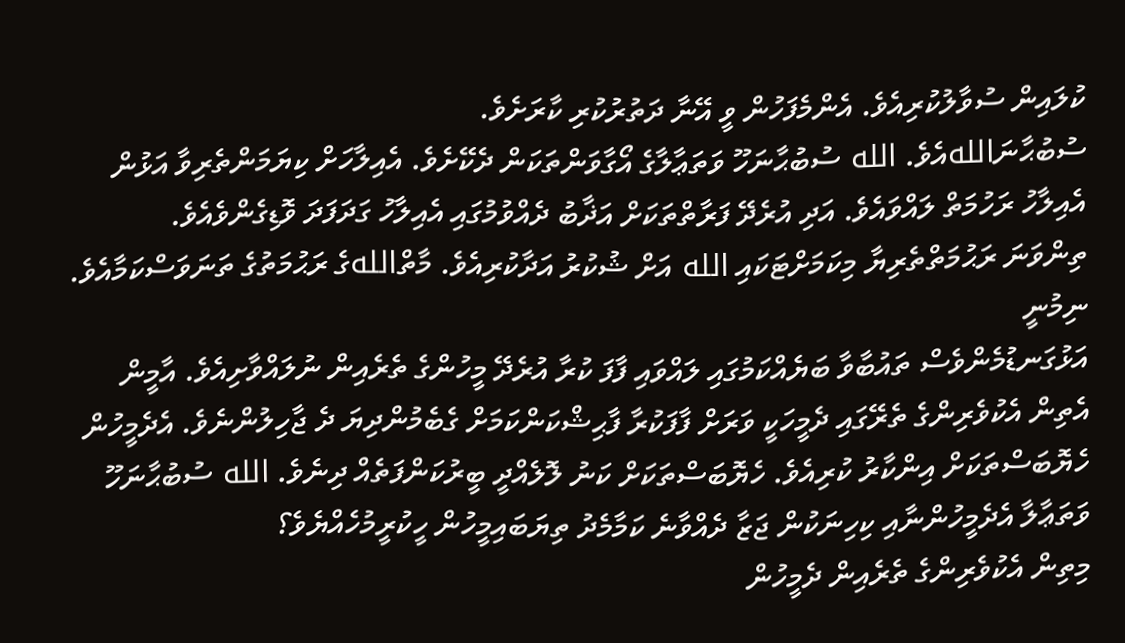ކުލައިން ސުވާލުކުރިއެވެ. އެންމެފަހުން ވީ އޭނާ ދަތުރުކުރި ކާރަށެވެ.
ސުބުޙާނަاللهއެވެ. الله ސުބުޙާނަހޫ ވަތަޢާލާގެ އޯގާވަންތަކަން ދެކޭށެވެ. އެއިލާހަށް ކިޔަމަންތެރިވާ އަޅުން އެއިލާހު ރަހުމަތް ލައްވައެވެ. އަދި އުރެދޭ ފަރާތްތަކަށް އަޛާބު ދެއްވުމުގައި އެއިލާހު ގަދަފަދަ ވޮޑިގެންވެއެވެ.
ތިންވަނަ ރަޙުމަތްތެރިޔާ މިކަމަށްޓަކައި الله އަށް ޝުކުރު އަދާކުރިއެވެ. މާތްاللهގެ ރަޙުމަތުގެ ތަނަވަސްކަމާއެވެ. ނިމުނީ
އަޅުގަނޑުމެންވެސް ތައުބާވާ ބަޔެއްކަމުގައި ލައްވައި ފާފަ ކުރާ އުރެދޭ މީހުންގެ ތެރެއިން ނުލައްވާށިއެވެ. އާމީން
އެތިން އެކުވެރިންގެ ތެރޭގައި ދެމީހަކީ ވަރަށް ފާފަކުރާ ފާޙިޝްކަންކަމަށް ގެބެމުންދިޔަ ދެ ޖާހިލުންނެވެ. އެދެމީހުން ހެޔޮބަސްތަކަށް އިންކާރު ކުރިއެވެ. ހެޔޮބަސްތަކަށް ކަނު ލޮލެއްދީ ބީރުކަންފަތެއް ދިނެވެ. الله ސުބުޙާނަހޫ ވަތަޢާލާ އެދެމީހުންނާއި ކިހިނަކުން ޖަޒާ ދެއްވާނެ ކަމާމެދު ތިޔަބައިމީހުން ހީކުރީމުހެއްޔެވެ؟
މިތިން އެކުވެރިންގެ ތެރެއިން ދެމީހުން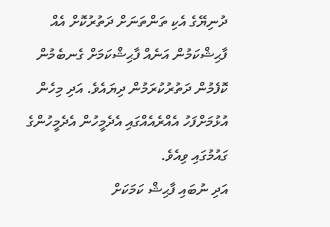ދުނިޔޭގެ އެކި ތަންތަނަށް ދަތުރުކޮށް އެއް ފާޙިޝްކަމުން އަނެއް ފާޙިޝްކަމަށް ގެނބެމުން ކޮފެމުން ދަތުރުކުރަމުން ދިޔައެވެ. އަދި މިހެން އުޅުމަށްފަހު އެއްރެއެއްގައި އެދެމީހުން އެދެމީހުންގެ ގައުމުގައި ވިއެވެ.
އަދި ނުބައި ފާޙިޝް ކަމަކަށް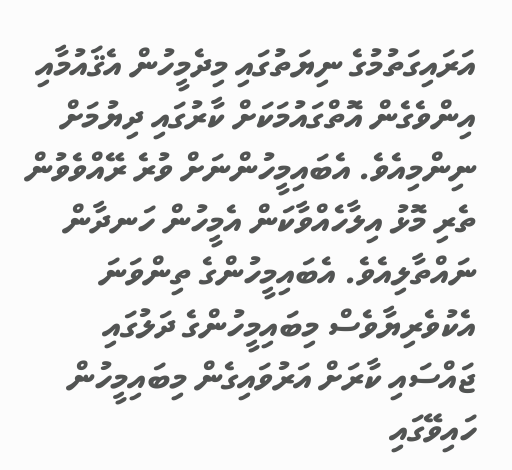އަރައިގަތުމުގެ ނިޔަތުގައި މިދެމީހުން އެޤައުމާއި އިންވެގެން އޮތްގައުމަކަށް ކާރުގައި ދިޔުމަށް ނިންމިއެވެ. އެބައިމީހުންނަށް ވުރެ ރޭއްވެވުން ތެރި މޮޅު އިލާހެއްވާކަން އެމީހުން ހަނދާން ނައްތާލިއެވެ. އެބައިމީހުންގެ ތިންވަނަ އެކުވެރިޔާވެސް މިބައިމީހުންގެ ދަލުގައި ޖައްސައި ކާރަށް އަރުވައިގެން މިބައިމީހުން ހައިވޭގައި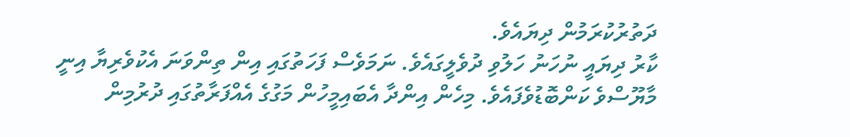ދަތުރުކުރަމުން ދިޔައެވެ.
ކާރު ދިޔައީ ނުހަނު ހަލުވި ދުވެލީގައެވެ. ނަމަވެސް ފަހަތުގައި އިން ތިންވަނަ އެކުވެރިޔާ އިނީ މާޔޫސްވެ ކަންބޮޑުވެފައެވެ. މިހެން އިންދާ އެބައިމީހުން މަގުގެ އެއްފަރާތުގައި ދުރުމިން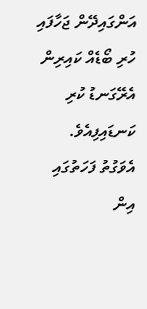އަންގައިދޭން ޖަހާފައި ހުރި ބޯޑެއް ކައިރިން އެރޭގަނޑު ކުރި ކަނޑައިފިއެވެ. އެވަގުތު ފަހަތުގައި އިން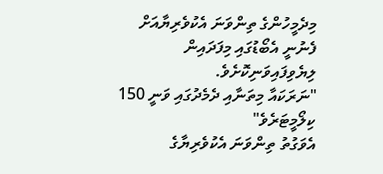މިދެމީހުންގެ ތިންވަނަ އެކުވެރިޔާއަށް ފެނުނީ އެބޯޑުގައި މިފަދައިން ލިޔެވިފައިވަނިކޮށެވެ.
"ނަރަކައާ މިތަނާއި ދެމެދުގައި ވަނީ 150 ކިލޯމީޓަރެވެ"
އެވަގުތު ތިންވަނަ އެކުވެރިޔާގެ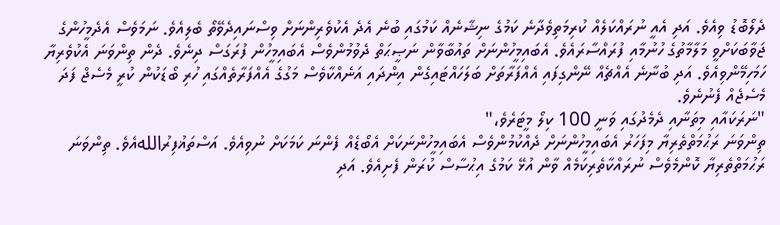ދެލޯބޮޑު ވިއެވެ. އަދި އެއީ ނުރައްކަލެއް ކުރިމަތިވެދާނެ ކަމުގެ ނިޝާނެއް ކަމުގައި ބުނެ އެދެ އެކުވެރިންނަށް ވިސްނައިދެވޭތޯ ބެލިއެވެ. ނަމަވެސް އެދެމީހުންގެ ޖަވާބަކަށްވީ މަލާމާތުގެ ހުނުމާއި ފުރައްސާރައެވެ. އެބައިމީހުންނަށް ތައުބާވާން ނަޞީޙަތް ދެވުމުންވެސް އެބައިމީހުން ފުރަގަސް ދިނެވެ. ދެން ތިންވަނަ އެކުވެރިޔާ ހަމަހިމޭންވިއެވެ. އަދި ބުނާނެ އެއްޗެއް ނޭންގިފައި އެއްފަރާތަށް ބަލަހައްޓައިގެން އިންދައި އަނެއްކާވެސް މަގުގެ އެއްފަރާތެއްގައި ހުރި ބޯޑަކުން ކުރީ މެސެޖް ފަދަ މެސެޖެއް ފެނުނެވެ.
"ނަރަކައާއި މިތަނާއި ދެމެދުގައި ވަނީ 100 ކިލޯ މީޓަރެވެ،"
ތިންވަނަ ރަޙުމަތްތެރިޔާ މިފަހަރު އެބައިމީހުންނަށް ދެއްކުމުންވެސް އެބައިމީހުންނަކަށް އެބޯޑެއް ފެންނަ ކަމަކަށް ނުވިއެވެ. އަސްތަޣުފިރުاللهއެވެ. ތިންވަނަ ރަޙުމަތްތެރިޔާ ކޮންމެވެސް ނުރައްކާތެރިކަމެއް ވާން އުޅޭ ކަމުގެ އިޙުސާސް ކުރަން ފެށިއެވެ. އަދި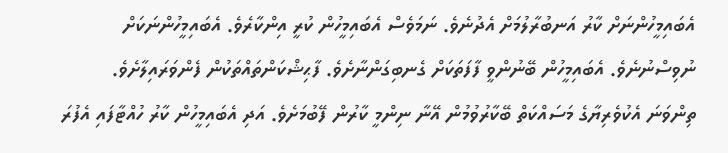އެބައިމީހުންނަށް ކާރު އަނބުރާލުމަށް އެދުނެވެ. ނަމަވެސް އެބައިމީހުން ކުރީ އިންކާރެވެ. އެބައިމީހުންނަކަށް ނުވިސްނުނެވެ. އެބައިމީހުން ބޭނުންވީ ފާފަތަކަށް ގެނބިގަންނާށެވެ. ފާޙިޝްކަންތައްތަކުން ފެންވަރައިލާށެވެ.
ތިންވަނަ އެކުވެރިޔާގެ މަސައްކަތް ބޭކާރުވުމުން އޭނާ ނިންމީ ކާރުން ފޭބުމަށެވެ. އަދި އެބައިމީހުން ކާރު ހުއްޓާފައި އެފުރަ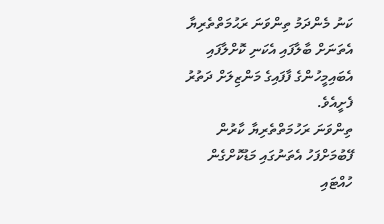ކަނު މެންދަމު ތިންވަނަ ރަޙުމަތްތެރިޔާ އެތަނަށް ބާލާފައި އެކަނި ކޮށްލާފައި އެބައިމީހުންގެ ފާފައިގެ މަންޒިލަށް ދަތުރު ފެށީއެވެ.
ތިންވަނަ ރަހުމަތްތެރިޔާ ކާރުން ފޭބުމަށްފަހު އެތަނުގައި މަޑުކޮށްގެން ހުއްޓައި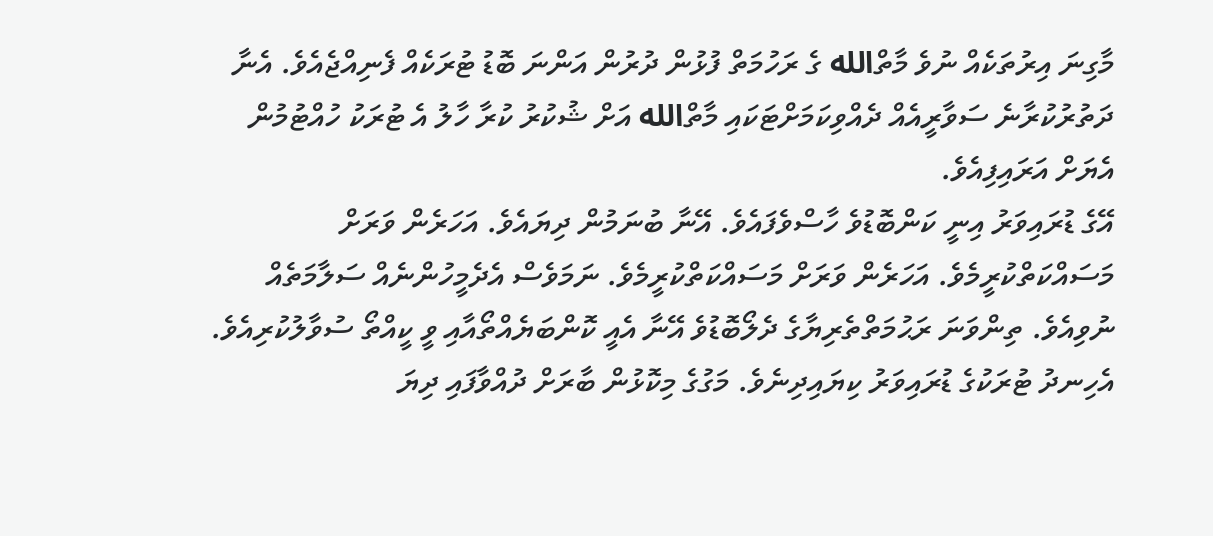މާގިނަ އިރުތަކެއް ނުވެ މާތްالله ގެ ރަހުމަތް ފުޅުން ދުރުން އަންނަ ބޮޑު ޓުރަކެއް ފެނިއްޖެއެވެ. އެނާ ދަތުރުކުރާނެ ސަވާރީއެއް ދެއްވިކަމަށްޓަކައި މާތްالله އަށް ޝުކުރު ކުރާ ހާލު އެ ޓުރަކު ހުއްޓުމުން އެޔަށް އަރައިފިއެވެ.
އޭގެ ޑުރައިވަރު އިނީ ކަންބޮޑުވެ ހާސްވެފައެވެ. އޭނާ ބުނަމުން ދިޔައެވެ. އަހަރެން ވަރަށް މަސައްކަތްކުރީމެވެ. އަހަރެން ވަރަށް މަސައްކަތްކުރީމެވެ. ނަމަވެސް އެދެމީހުންނެއް ސަލާމަތެއް ނުވިއެވެ. ތިންވަނަ ރަޙުމަތްތެރިޔާގެ ދެލޯބޮޑުވެ އޭނާ އެއީ ކޮންބަޔެއްތޯއާއި ވީ ކީއްތޯ ސުވާލުކުރިއެވެ. އެހިނދު ޓުރަކުގެ ޑުރައިވަރު ކިޔައިދިނެވެ. މަގުގެ މިކޮޅުން ބާރަށް ދުއްވާފައި ދިޔަ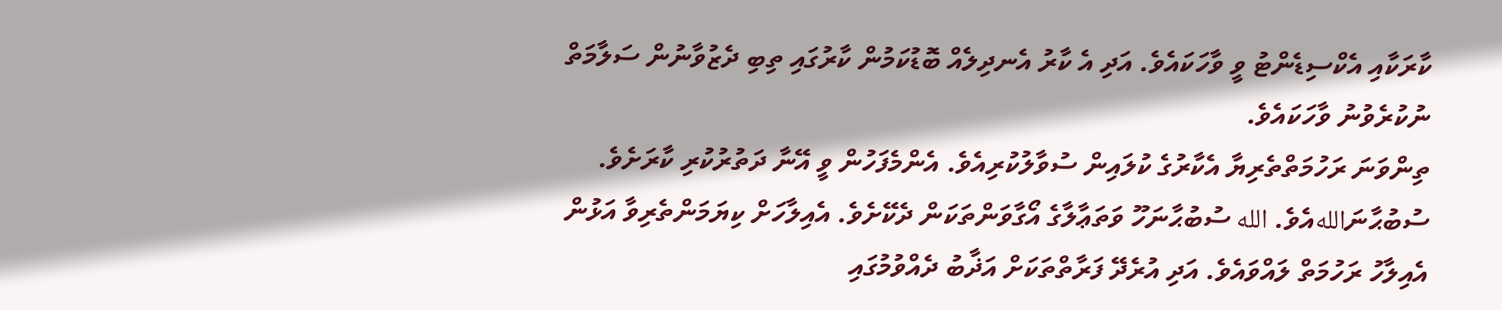ކާރަކާއި އެކްސިޑެންޓު ވީ ވާހަކައެވެ. އަދި އެ ކާރު އެނދިލެއް ބޮޑުކަމުން ކާރުގައި ތިބި ދެޒުވާނުން ސަލާމަތް ނުކުރެވުނު ވާހަކައެވެ.
ތިންވަނަ ރަހުމަތްތެރިޔާ އެކާރުގެ ކުލައިން ސުވާލުކުރިއެވެ. އެންމެފަހުން ވީ އޭނާ ދަތުރުކުރި ކާރަށެވެ.
ސުބުޙާނަاللهއެވެ. الله ސުބުޙާނަހޫ ވަތަޢާލާގެ އޯގާވަންތަކަން ދެކޭށެވެ. އެއިލާހަށް ކިޔަމަންތެރިވާ އަޅުން އެއިލާހު ރަހުމަތް ލައްވައެވެ. އަދި އުރެދޭ ފަރާތްތަކަށް އަޛާބު ދެއްވުމުގައި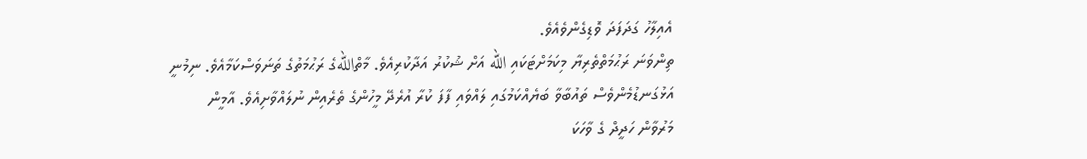އެއިލާހު ގަދަފަދަ ވޮޑިގެންވެއެވެ.
ތިންވަނަ ރަޙުމަތްތެރިޔާ މިކަމަށްޓަކައި الله އަށް ޝުކުރު އަދާކުރިއެވެ. މާތްاللهގެ ރަޙުމަތުގެ ތަނަވަސްކަމާއެވެ. ނިމުނީ
އަޅުގަނޑުމެންވެސް ތައުބާވާ ބަޔެއްކަމުގައި ލައްވައި ފާފަ ކުރާ އުރެދޭ މީހުންގެ ތެރެއިން ނުލައްވާށިއެވެ. އާމީން
މަރުވާން ހަދީދް ގެ ވާހަކަ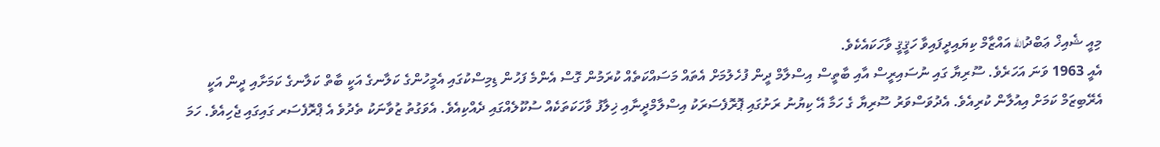މިއީ ޝެއިޚް ޢަބްދުالله އައްޒާމް ކިޔައިދީފައިވާ ހަޤީޤީ ވާހަކައެކެވެ.
އެއީ 1963 ވަނަ އަހަރެވެ. ސޫރިޔާ ގައި ނުސައިރީސް އާއި ބާތީސް އިސްލާމް ދީން ފުހެލުމަށް އެތައް މަސައްކަތެއް ކުރަމުން ގޮސް އެންމެ ފަހުން ޑިމިސްކުގައި އެމީހުންގެ ކަލާނގެ އަކީ ބާތް ކަލާނގެ ކަމަށާއި ދީން އަކީ އެރޭބިޒަމް ކަމަށް އިއުލާން ކުރިއެވެ. އެދުވަސްވަރު ސޫރިޔާ ގެ ހަމާ އޭ ކިޔުނު ރަށުގައި ޕޮރޮފެސަރަކު އިސްލާމްދީނާއި ޚިލާފު ވާހަކަތަކެއް ސުކޫލެއްގައި ދެއްކިއެވެ. އެވަގުތު ޒުވާނަކު ތެދުވެ އެ ޕްރޮފެސަރ ގައިގައި ޖެހިއެވެ. ހަމަ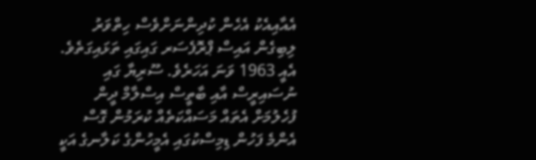އެއާއިއެކު އެހެން ކުދިންނަށްވެސް ހިތްވަރު ލިބިގެން އައިސް ޕްރޮފެސަރ ގައިގައި ތަޅައިގަތެވެ.
އެއީ 1963 ވަނަ އަހަރެވެ. ސޫރިޔާ ގައި ނުސައިރީސް އާއި ބާތީސް އިސްލާމް ދީން ފުހެލުމަށް އެތައް މަސައްކަތެއް ކުރަމުން ގޮސް އެންމެ ފަހުން ޑިމިސްކުގައި އެމީހުންގެ ކަލާނގެ އަކީ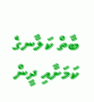ބާތް ކަލާނގެ ކަމަށާއި ދީން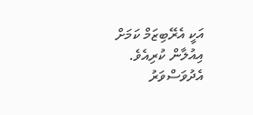އަކީ އެރޭބިޒަމް ކަމަށް އިއުލާން ކުރިއެވެ. އެދުވަސްވަރު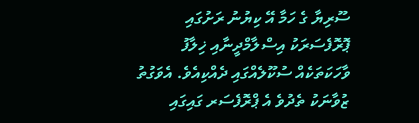ސޫރިޔާ ގެ ހަމާ އޭ ކިޔުނު ރަށުގައި ޕޮރޮފެސަރަކު އިސްލާމްދީނާއި ޚިލާފު ވާހަކަތަކެއް ސުކޫލެއްގައި ދެއްކިއެވެ. އެވަގުތު ޒުވާނަކު ތެދުވެ އެ ޕްރޮފެސަރ ގައިގައި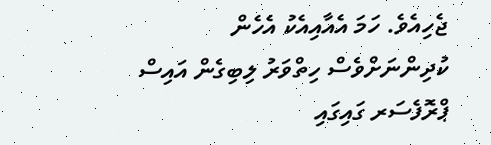ޖެހިއެވެ. ހަމަ އެއާއިއެކު އެހެން ކުދިންނަށްވެސް ހިތްވަރު ލިބިގެން އައިސް ޕްރޮފެސަރ ގައިގައި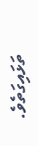ތަޅައިގަތެވެ.